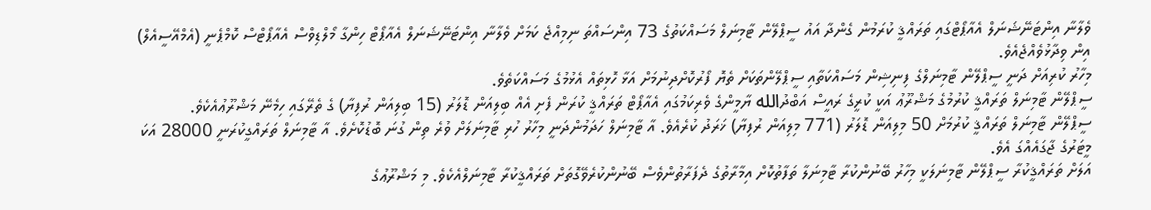ވެލާނާ އިންޓަނޭޝަނަލް އެއާޕޯޓްގައި ތަރައްޤީ ކުރަމުން ގެންދާ އައު ސީޕްލޭން ޓާމިނަލް މަސައްކަތުގެ 73 އިންސައްތަ ނިމިއްޖެ ކަމަށް ވެލާނާ އިންޓަނޭޝަނަލް އެއާޕޯޓް ހިންގާ މޯލްޑިވްސް އެއާޕޯޓްސް ކޮމްޕެނީ (އެމްއޭސީއެލް) އިން ވިދާޅުވެއްޖެއެވެ.
މިހާރު ކުރިއަށް ދަނީ ސީޕްލޭން ޓާމިނަލްގެ ފިނިޝިން މަސައްކަތާއި ސީޕްލޭންތަކަށް ތެޔޮ ފޯރުކޮށްދިނުމަށް އަޅާ ހޮޅިތައް އެޅުމުގެ މަސައްކަތެވެ.
ސީޕްލޭން ޓާމިނަލް ތަރައްޤީ ކުރުމުގެ މަޝްރޫޢު އަކީ ކުރީގެ ރައީސް އަބްދުالله ޔާމީންގެ ވެރިކަމުގައި އެއާޕޯޓް ތަރައްޤީ ކުރަން ފެށި އެއް ބިލިއަން ޑޮލަރު (15 ބިލިއަން ރުފިޔާ) ގެ ތެރޭގައި ހިމެނޭ މަޝްރޫޢުއެކެވެ.
ސީޕްލޭން ޓާމިނަލް ތަރައްޤީ ކުރުމަށް 50 މިލިއަން ޑޮލަރު (771 މިލިއަން ރުފިޔާ) ޚަރަދު ކުރެއެވެ. އާ ޓާމިނަލް ހަދަމުންދަނީ މިހާރު ހުރި ޓާމިނަލަށް ވުރެ ތިން ގުނަ ބޮޑުކޮށެވެ. އާ ޓާމިނަލް ތަރައްގީކުރަނީ 28000 އަކަ މީޓަރުގެ ޖާގައެއްގަ އެވެ.
އަލަށް ތަރައްޤީކުރާ ސީޕްލޭން ޓާމިނަލަކީ މިހާރު ބޭނުންކުރާ ޓާމިނަލާ ތަފާތުކޮށް އިމާރާތުގެ ދެފަރާތުންވެސް ބޭނުންކުރެވޭގޮތަށް ތަރައްޤީކުރާ ޓާމިނަލްއެކެވެ. މި މަޝްރޫޢުގެ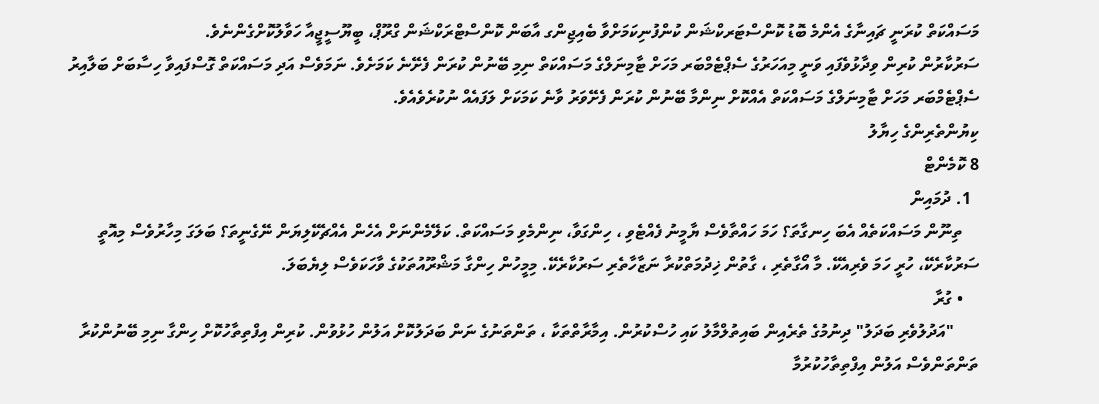މަސައްކަތް ކުރަނީ ޗައިނާގެ އެންމެ ބޮޑު ކޮންސްޓަރކްޝަން ކުންފުނިކަމަށްވާ ބެއިޖިންގ އާބަން ކޮންސްޓްރަކްޝަން ގްރޫޕް، ބީޔޫސީޖީއާ ހަވާލުކޮށްގެންނެވެ.
ސަރުކާރުން ކުރިން ވިދާޅުވެފައި ވަނީ މިއަހަރުގެ ސެޕްޓެމްބަރ މަހަށް ޓާމިނަލްގެ މަސައްކަތް ނިމި ބޭނުން ކުރަން ފެށޭނެ ކަމަށެވެ. ނަމަވެސް އަދި މަސައްކަތް ގޮސްފައިވާ ހިސާބަށް ބަލާއިރު ސެޕްޓެމްބަރ މަހަށް ޓާމިނަލްގެ މަސައްކަތް އެއްކޮށް ނިންމާ ބޭނުން ކުރަން ފެށޭވަރު ވާނެ ކަމަކަށް ލަފައެއް ނުކުރެވެއެވެ.
ކިޔުންތެރިންގެ ހިޔާލު
8 ކޮމެންޓް
  1. ދުމައިން
    ތިނޫން މަސައްކަތެއް އެބަ ހިނގާތަ؟ ހަމަ ހައްތާވެސް ޔާމީނު ފެއްޓެވި ، ހިންގަވާ، ނިންމެވި މަސައްކަތް. ކަލޭމެންނަށް އެހެން އެއްޗެކޭލިޔަން ނޭގެނީތަ؟ ބަލަގަ މިހާރުވެސް މިއޮތީ ސަރުކާރެކޭ، ހުރީ ހަމަ ވެރިއެކޭ. މާ އޯގާތެރި ، ގާތުން ޚިދުމަތްކުރާ ނަޒާހާތެރި ސަރުކާރެކޭ. މިމީހުން ހިންގާ މަޝްރޫއުތަކުގެ ވާހަކަވެސް ލިޔެބަލަ.
    • ގުރާ
      "އަދުލުވެރި ބަދަލު" ދިނުމުގެ ތެރެއިން ބައިތުލްމާލު ކައި ހުސްކުރުން. އިމާރާތްތަކާ ، ތަންތަނުގެ ނަން ބަދަލުކޮށް އަލުން ހުޅުވުން. ކުރިން އިފްތިތާހުކޮށް ހިންގާ ނިމި ބޭނުންކުރާ ތަންތަންވެސް އަލުން އިފްތިތާހުކުރުމާ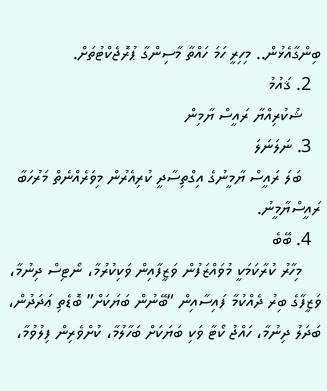ބިންގާއެޅުން.. މިހިރީ ހަމަ ހައްތާ މާސިންގާ ޕުރޮޖެކްޓުތަށް.
  2. ޤައުމު
    ޝުކުރިއްޔާ ރައީސް ޔާމިން
  3. ނަލަނަލަ
    ބަލަ ރައީސް ޔާމީނުގެ އިގްތިސާދީ ކުރިއެރުން މިވަރެއްނެތް މަރުހަބާ ރައީސްޔާމީނު.
  4. ބޭބެ
    މިހާރު ކުރާކަމަކީ މުވައްޒަފުން ވަޒީފާއިން ވަކިކުރުމާ، ނޯޓިސް ދިނުމާ، ވަޒީފާގެ ބިރު ދެއްކުމާ ފައިސާއިން “ބޭނުން ބަޔަކަށް” ބޮޑެތި ޢަދަދުން، ބަދަލު ދިނުމާ، ހައްޖު ކޯޓާ ވަކި ބަޔަކަށް ބަހާލުމާ، ކުށްވެރިން ފިލުވުމާ،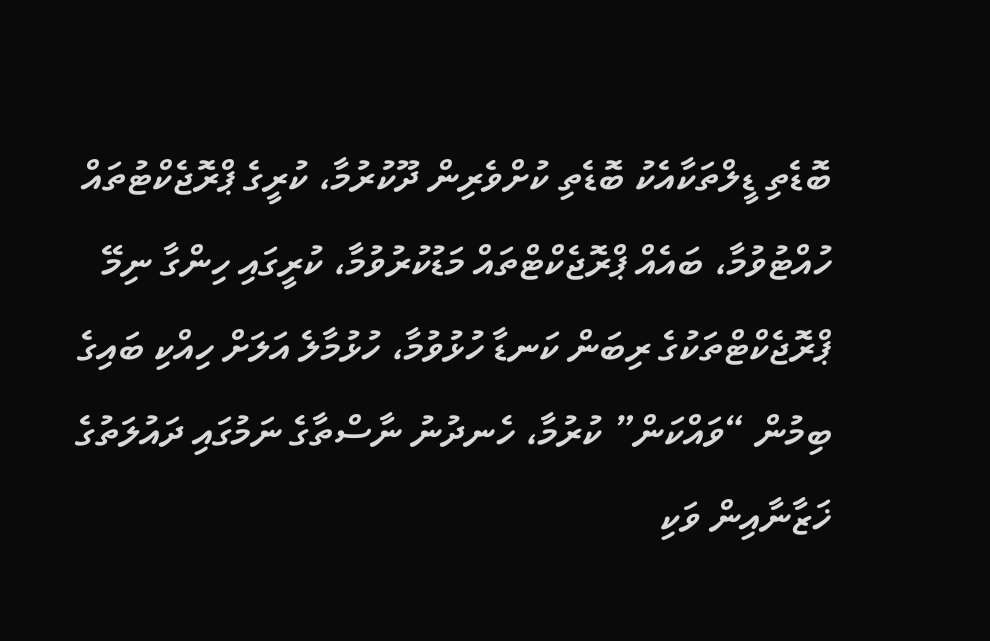ބޮޑެތި ޑީލްތަކާއެކު ބޮޑެތި ކުށްވެރިން ދޫކުރުމާ، ކުރީގެ ޕްރޮޖެކްޓުތައް ހުއްޓުވުމާ، ބައެއް ޕްރޮޖެކްޓްތައް މަޑުކުރުވުމާ، ކުރީގައި ހިންގާ ނިމޭ ޕްރޮޖެކްޓްތަކުގެ ރިބަން ކަނޑާ ހުޅުވުމާ، ހުޅުމާލެ އަލަށް ހިއްކި ބައިގެ ބިމުން “ވައްކަން” ކުރުމާ، ހެނދުނު ނާސްތާގެ ނަމުގައި ދައުލަތުގެ ޚަޒާނާއިން ވަކި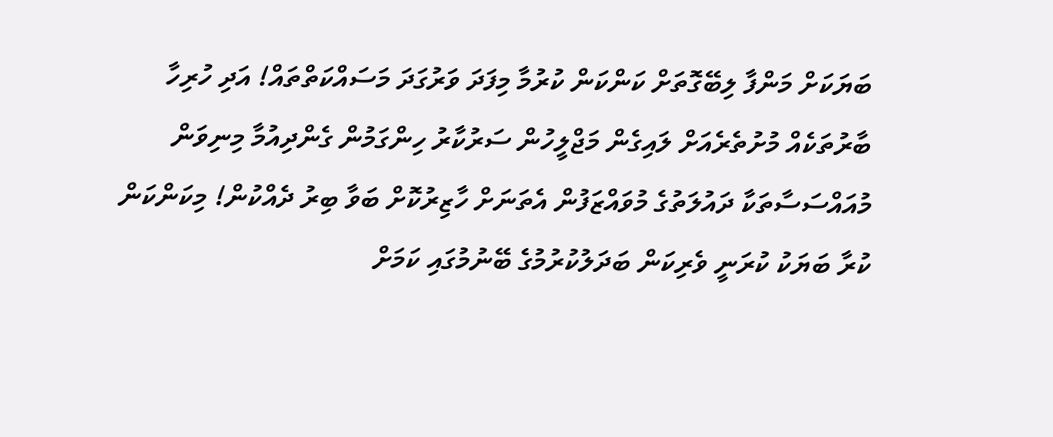ބަޔަކަށް މަންފާ ލިބޭގޮތަށް ކަންކަން ކުރުމާ މިފަދަ ވަރުގަދަ މަސައްކަތްތައް! އަދި ހުރިހާ ބާރުތަކެއް މުށުތެރެއަށް ލައިގެން މަޖްލީހުން ސަރުކާރު ހިންގަމުން ގެންދިއުމާ މިނިވަން މުއައްސަސާތަކާ ދައުލަތުގެ މުވައްޒަފުން އެތަނަށް ހާޒިރުކޮށް ބަވާ ބިރު ދެއްކުން! މިކަންކަން ކުރާ ބަޔަކު ކުރަނީ ވެރިކަން ބަދަލުކުރުމުގެ ބޭނުމުގައި ކަމަށް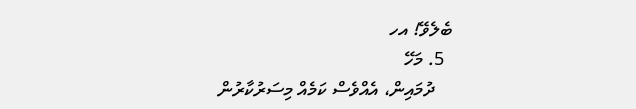ބެލެވޭ! އހ
  5. މަހޭ
    ދުމައިން، އެއްވެސް ކަމެއް މިސަރުކާރުން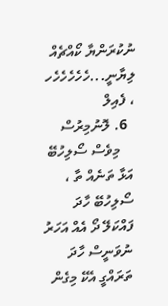ނުކުރަންޔާ ކޯއްޗެއް ލިޔާނީ...ހެހެހެހެހެހ ، ފެއިލް
  6. ލޮނުމިރުސް
    މިވެސް ސޯލިހުބޭ އަޅާ ތަނެއް ތާ ، ސޯލިހުބޭ ހާދަ ފައްކަލޭ ދޯ އެއް އަހަރު ނުވަނީސް ހާދަ ތަރައްގީ އެކޭ މިގެން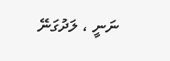ނަނީ ، ލަދުގަނޭ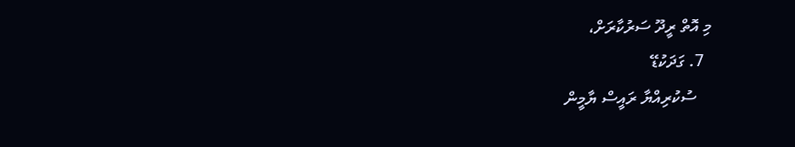މި އޮތް ރީދޫ ސަރުކާރަށް،
  7. ގަދަކުޑޭ
    ސުކުރިއްޔާ ރައީސް ޔާމީން